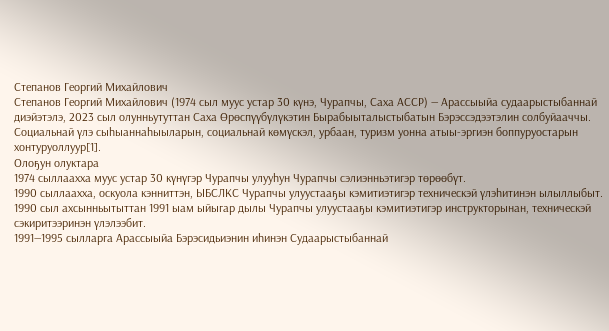Степанов Георгий Михайлович
Степанов Георгий Михайлович (1974 сыл муус устар 30 күнэ, Чурапчы, Саха АССР) — Арассыыйа судаарыстыбаннай диэйэтэлэ, 2023 сыл олунньутуттан Саха Өрөспүүбүлүкэтин Бырабыыталыстыбатын Бэрэссэдээтэлин солбуйааччы. Социальнай үлэ сыһыаннаһыыларын, социальнай көмүскэл, урбаан, туризм уонна атыы-эргиэн боппуруостарын хонтуруоллуур[1].
Олоҕун олуктара
1974 сыллаахха муус устар 30 күнүгэр Чурапчы улууһун Чурапчы сэлиэнньэтигэр төрөөбүт.
1990 сыллаахха, оскуола кэнниттэн, ЫБСЛКС Чурапчы улуустааҕы кэмитиэтигэр техническэй үлэһитинэн ылыллыбыт.
1990 сыл ахсынньытыттан 1991 ыам ыйыгар дылы Чурапчы улуустааҕы кэмитиэтигэр инструкторынан, техническэй сэкиритээринэн үлэлээбит.
1991—1995 сылларга Арассыыйа Бэрэсидьиэнин иһинэн Судаарыстыбаннай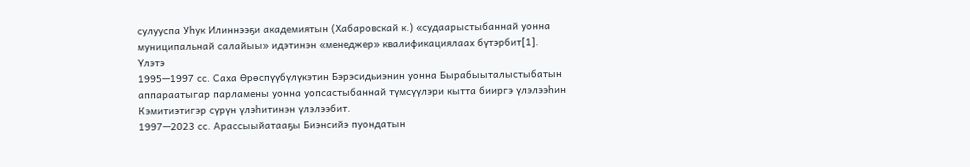сулууспа Уһук Илиннээҕи академиятын (Хабаровскай к.) «судаарыстыбаннай уонна муниципальнай салайыы» идэтинэн «менеджер» квалификациялаах бүтэрбит[1].
Үлэтэ
1995—1997 сс. Саха Өрөспүүбүлүкэтин Бэрэсидьиэнин уонна Бырабыыталыстыбатын аппараатыгар парламены уонна уопсастыбаннай түмсүүлэри кытта бииргэ үлэлээһин Кэмитиэтигэр сүрүн үлэһитинэн үлэлээбит.
1997—2023 сс. Арассыыйатааҕы Биэнсийэ пуондатын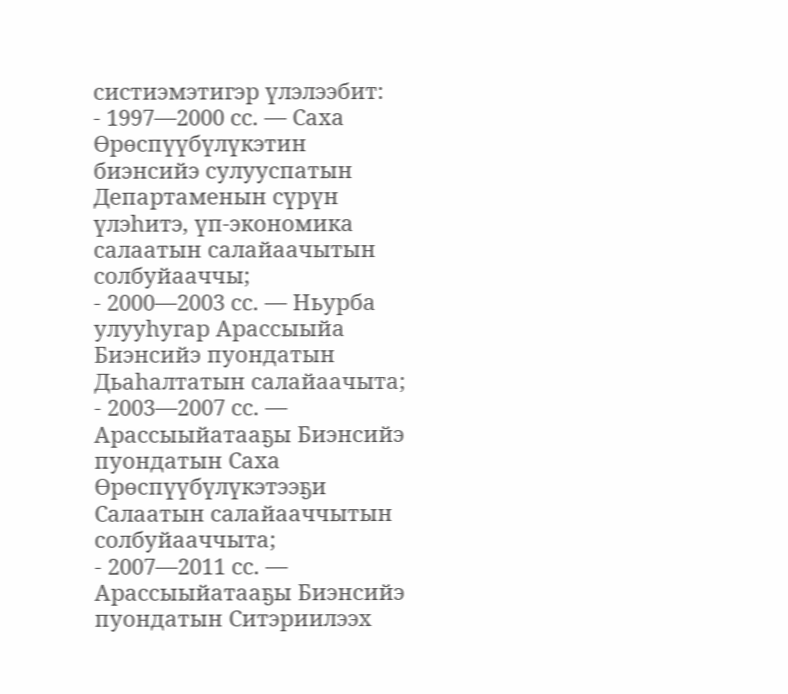систиэмэтигэр үлэлээбит:
- 1997—2000 сс. — Саха Өрөспүүбүлүкэтин биэнсийэ сулууспатын Департаменын сүрүн үлэһитэ, үп-экономика салаатын салайаачытын солбуйааччы;
- 2000—2003 сс. — Ньурба улууһугар Арассыыйа Биэнсийэ пуондатын Дьаһалтатын салайаачыта;
- 2003—2007 сс. — Арассыыйатааҕы Биэнсийэ пуондатын Саха Өрөспүүбүлүкэтээҕи Салаатын салайааччытын солбуйааччыта;
- 2007—2011 сс. — Арассыыйатааҕы Биэнсийэ пуондатын Ситэриилээх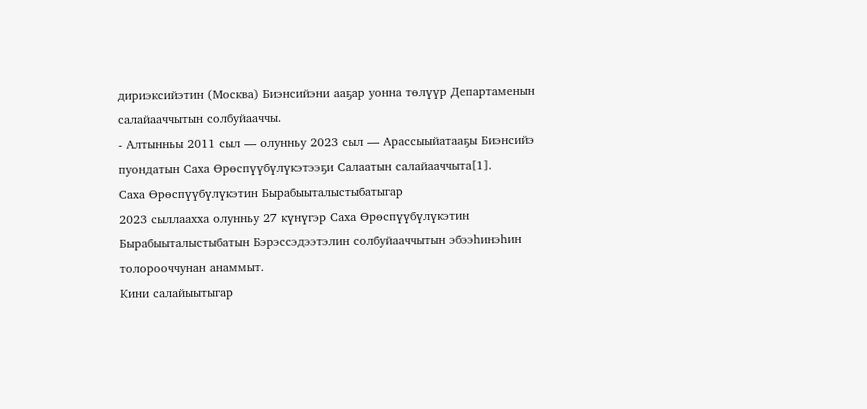дириэксийэтин (Москва) Биэнсийэни ааҕар уонна төлүүр Департаменын салайааччытын солбуйааччы.
- Алтынньы 2011 сыл — олунньу 2023 сыл — Арассыыйатааҕы Биэнсийэ пуондатын Саха Өрөспүүбүлүкэтээҕи Салаатын салайааччыта[1].
Саха Өрөспүүбүлүкэтин Бырабыыталыстыбатыгар
2023 сыллаахха олунньу 27 күнүгэр Саха Өрөспүүбүлүкэтин Бырабыыталыстыбатын Бэрэссэдээтэлин солбуйааччытын эбээһинэһин толорооччунан анаммыт.
Кини салайыытыгар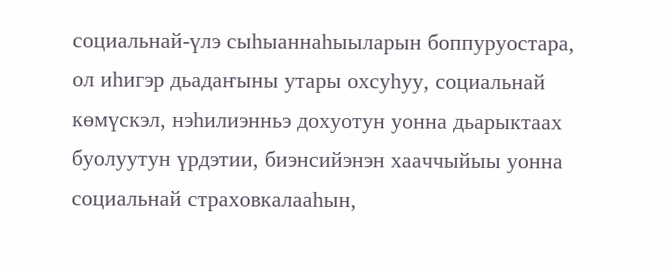социальнай-үлэ сыһыаннаһыыларын боппуруостара, ол иһигэр дьадаҥыны утары охсуһуу, социальнай көмүскэл, нэһилиэнньэ дохуотун уонна дьарыктаах буолуутун үрдэтии, биэнсийэнэн хааччыйыы уонна социальнай страховкалааһын,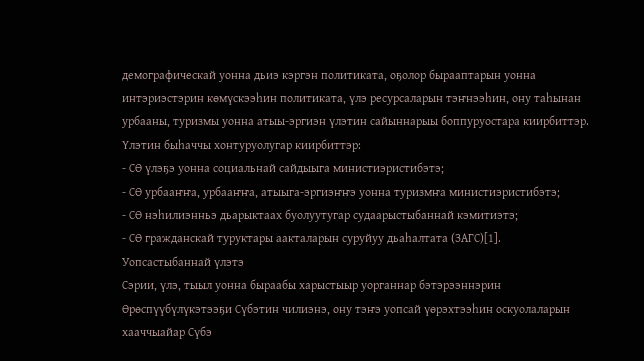демографическай уонна дьиэ кэргэн политиката, оҕолор бырааптарын уонна интэриэстэрин көмүскээһин политиката, үлэ ресурсаларын тэҥнээһин, ону таһынан урбааны, туризмы уонна атыы-эргиэн үлэтин сайыннарыы боппуруостара киирбиттэр.
Үлэтин быһаччы хонтуруолугар киирбиттэр:
- СӨ үлэҕэ уонна социальнай сайдыыга министиэристибэтэ;
- СӨ урбааҥҥа, урбааҥҥа, атыыга-эргиэҥҥэ уонна туризмҥа министиэристибэтэ;
- СӨ нэһилиэнньэ дьарыктаах буолуутугар судаарыстыбаннай кэмитиэтэ;
- СӨ гражданскай туруктары аакталарын суруйуу дьаһалтата (ЗАГС)[1].
Уопсастыбаннай үлэтэ
Сэрии, үлэ, тыыл уонна быраабы харыстыыр уорганнар бэтэрээннэрин Өрөспүүбүлүкэтээҕи Сүбэтин чилиэнэ, ону тэҥэ уопсай үөрэхтээһин оскуолаларын хааччыайар Сүбэ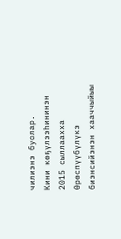чилиэнэ буолар.
Кини көҕүлээһининэн 2015 сыллаахха Өрөспүүбүлүкэ биэнсийэнэн хааччыйыы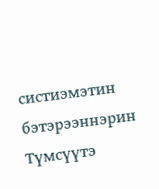систиэмэтин бэтэрээннэрин Түмсүүтэ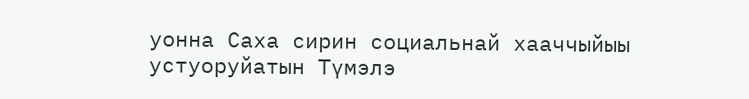уонна Саха сирин социальнай хааччыйыы устуоруйатын Түмэлэ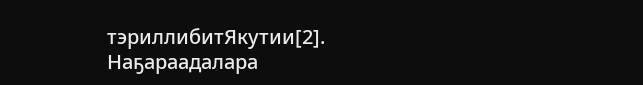тэриллибитЯкутии[2].
Наҕараадалара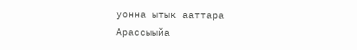уонна ытык ааттара
Арассыыйа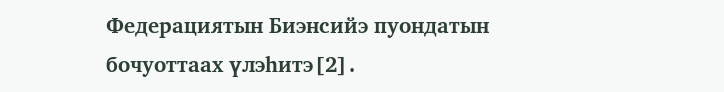Федерациятын Биэнсийэ пуондатын бочуоттаах үлэһитэ[2].